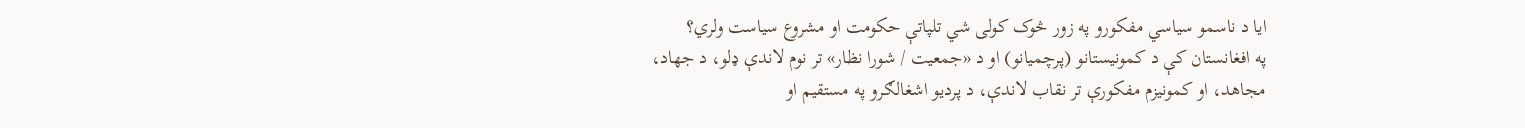ایا د ناسمو سیاسي مفکورو په زور څوک کولی شي تلپاتې حکومت او مشروع سیاست ولري؟
په افغانستان کې د کمونیستانو (پرچمیانو) او د «جمعیت / شورا نظار» تر نوم لاندې ډلو، د جهاد، مجاهد، او کمونیزم مفکورې تر نقاب لاندې، د پردیو اشغالګرو په مستقیم او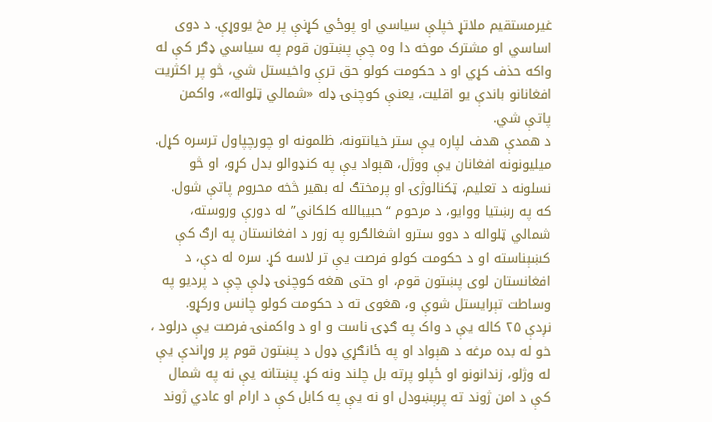غیرمستقیم ملاتړ خپلې سیاسي او پوځي کړنې پر مخ یووړې. د دوی اساسي او مشترک موخه دا وه چې پښتون قوم په سیاسي ډګر کې له واکه حذف کړي او د حکومت کولو حق ترې واخیستل شي، څو پر اکثریت افغانانو باندې یو اقلیت، یعنې کوچنۍ ډله «شمالي ټلواله»، واکمن پاتې شي.
د همدې هدف لپاره یې ستر خیانتونه، ظلمونه او چورچپاول ترسره کړل. میلیونونه افغانان يې ووژل، هېواد يې په کنډوالو بدل کړو، او څو نسلونه د تعلیم، ټکنالوژۍ او پرمختګ له بهیر څخه محروم پاتې شول.
که په رښتیا ووایو، د مرحوم “حبیبالله کلکاني” له دورې وروسته، شمالي ټلواله د دوو سترو اشغالګرو په زور د افغانستان په ارګ کې کښېناسته او د حکومت کولو فرصت یې تر لاسه کړ. سره له دې، د افغانستان لوی پښتون قوم، او حتی هغه کوچنۍ ډلې چې د پردیو په وساطت تېرایستل شوې و، هغوی ته د حکومت کولو چانس ورکړو.
نږدې ۲۵ کاله یې د واک په ګډۍ ناست و او د واکمنۍ فرصت يې درلود ، خو له بده مرغه د هېواد او په ځانګړي ډول د پښتون قوم پر وړاندې یې له وژلو، زندانونو او ځپلو پرته بل چلند ونه کړ. پښتانه یې نه په شمال کې د امن ژوند ته پرېښودل او نه یې په کابل کې د ارام او عادي ژوند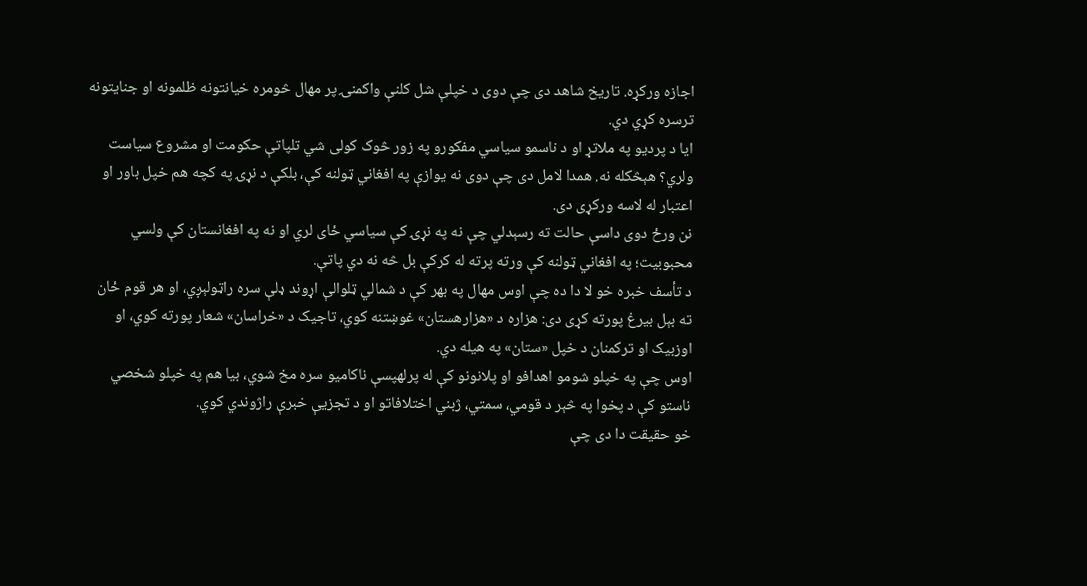اجازه ورکړه. تاریخ شاهد دی چې دوی د خپلې شل کلنې واکمنۍ پر مهال څومره خیانتونه ظلمونه او جنایتونه ترسره کړي دي.
ایا د پردیو په ملاتړ او د ناسمو سیاسي مفکورو په زور څوک کولی شي تلپاتې حکومت او مشروع سیاست ولري؟ هېڅکله نه. همدا لامل دی چې دوی نه یوازې په افغاني ټولنه کې، بلکې د نړۍ په کچه هم خپل باور او اعتبار له لاسه ورکړی دی.
نن ورځ دوی داسې حالت ته رسېدلي چې نه په نړۍ کې سیاسي ځای لري او نه په افغانستان کې ولسي محبوبیت؛ په افغاني ټولنه کې ورته پرته له کرکې بل څه نه دي پاتې.
د تأسف خبره خو لا دا ده چې اوس مهال په بهر کې د شمالي ټلوالې اړوند ډلې سره راټولېږي، او هر قوم ځان ته بېل بیرغ پورته کړی دی: هزاره د «هزارهستان» غوښتنه کوي، تاجیک د «خراسان» شعار پورته کوي، او اوزبیک او ترکمنان د خپل «ستان» په هیله دي.
اوس چې په خپلو شومو اهدافو او پلانونو کې له پرلهپسې ناکامیو سره مخ شوي، بیا هم په خپلو شخصي ناستو کې د پخوا په څېر د قومي، سمتي، ژبني اختلافاتو او د تجزیې خبرې راژوندي کوي.
خو حقیقت دا دی چې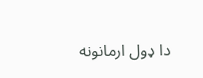دا ډول ارمانونه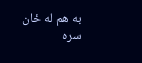به هم له ځان سره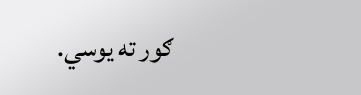ګور ته یوسي.